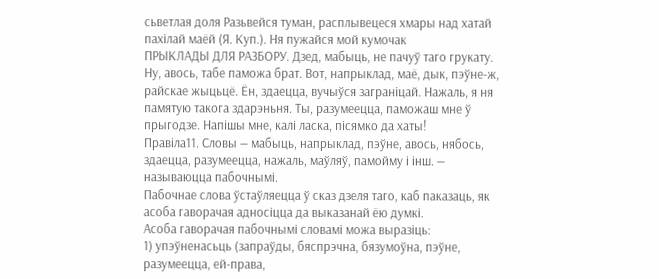сьветлая доля Разьвейся туман, расплывецеся хмары над хатай пахілай маёй (Я. Куп.). Ня пужайся мой кумочак
ПРЫКЛАДЫ ДЛЯ РАЗБОРУ. Дзед, мабыць, не пачуў таго грукату. Ну, авось, табе паможа брат. Вот, напрыклад, маё, дык, пэўне-ж, райскае жыцьцё. Ён, здаецца, вучыўся заграніцай. Нажаль, я ня памятую такога здарэньня. Ты, разумеецца, паможаш мне ў прыгодзе. Напішы мне, калі ласка, пісямко да хаты!
Правіла11. Словы — мабыць, напрыклад, пэўне, авось, нябось, здаецца, разумеецца, нажаль, маўляў, памойму і інш. — называюцца пабочнымі.
Пабочнае слова ўстаўляецца ў сказ дзеля таго, каб паказаць, як асоба гаворачая адносіцца да выказанай ёю думкі.
Асоба гаворачая пабочнымі словамі можа выразіць:
1) упэўненасьць (запраўды, бяспрэчна, бязумоўна, пэўне, разумеецца, ей-права,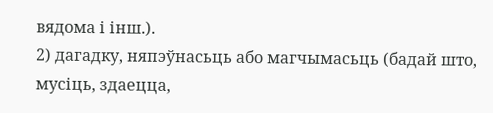вядома і інш.).
2) дагадку, няпэўнасьць або магчымасьць (бадай што, мусіць, здаецца,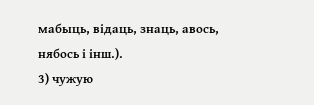мабыць, відаць, знаць, авось, нябось і інш.).
3) чужую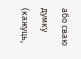або сваю думку (кажуць,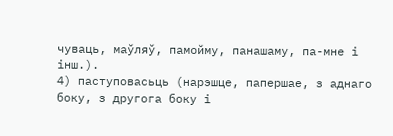чуваць, маўляў, памойму, панашаму, па-мне і інш.).
4) паступовасьць (нарэшце, папершае, з аднаго боку, з другога боку і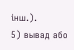інш.).
5) вывад або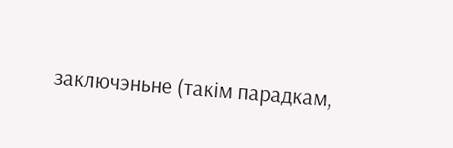заключэньне (такім парадкам,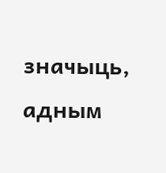значыць, адным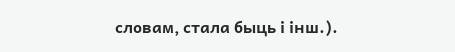словам, стала быць і інш.).